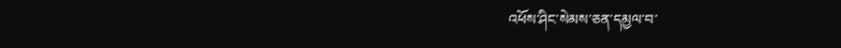འཕོས་ཤིང་སེམས་ཅན་དམྱལ་བ་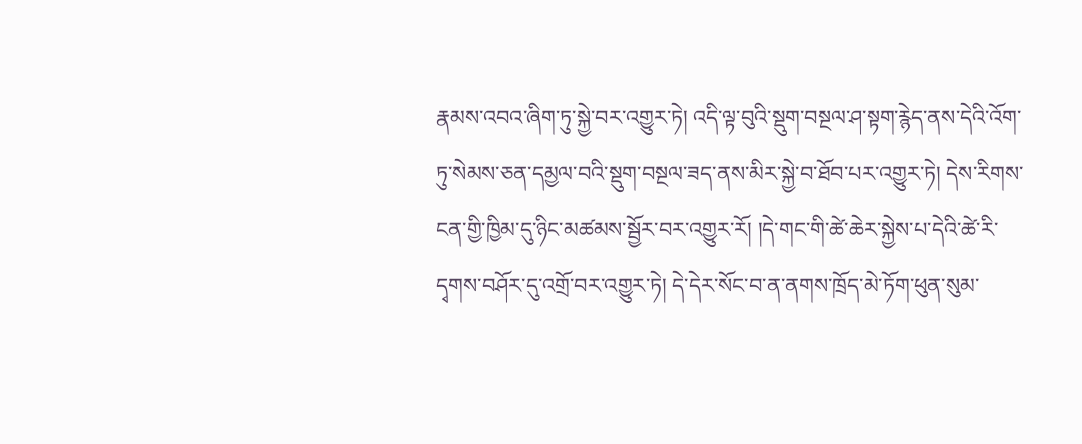རྣམས་འབའ་ཞིག་ཏུ་སྐྱེ་བར་འགྱུར་ཏེ། འདི་ལྟ་བུའི་སྡུག་བསྔལ་ཤ་སྟག་རྙེད་ནས་དེའི་འོག་ཏུ་སེམས་ཅན་དམྱལ་བའི་སྡུག་བསྔལ་ཟད་ནས་མིར་སྐྱེ་བ་ཐོབ་པར་འགྱུར་ཏེ། དེས་རིགས་ངན་གྱི་ཁྱིམ་དུ་ཉིང་མཚམས་སྦྱོར་བར་འགྱུར་རོ། །དེ་གང་གི་ཚེ་ཆེར་སྐྱེས་པ་དེའི་ཚེ་རི་དྭགས་བཤོར་དུ་འགྲོ་བར་འགྱུར་ཏེ། དེ་དེར་སོང་བ་ན་ནགས་ཁྲོད་མེ་ཏོག་ཕུན་སུམ་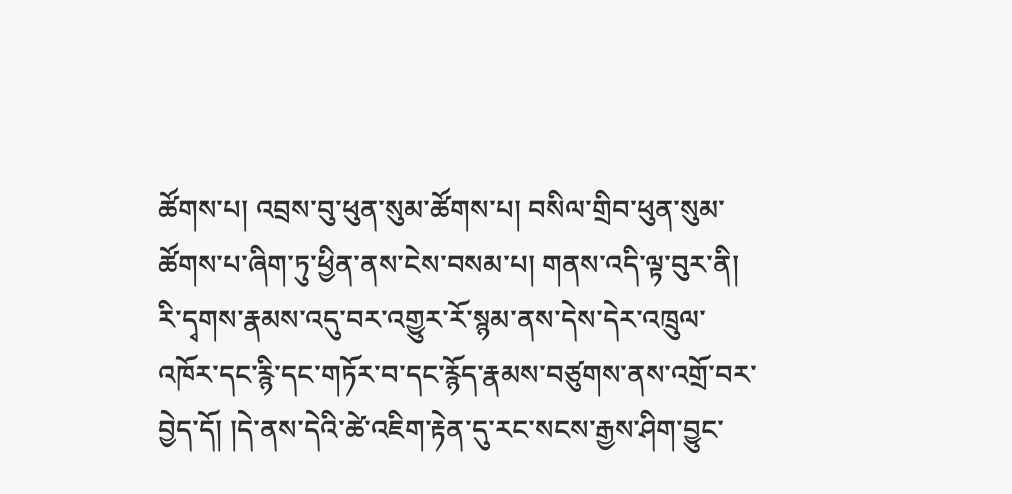ཚོགས་པ། འབྲས་བུ་ཕུན་སུམ་ཚོགས་པ། བསིལ་གྲིབ་ཕུན་སུམ་ཚོགས་པ་ཞིག་ཏུ་ཕྱིན་ནས་ངེས་བསམ་པ། གནས་འདི་ལྟ་བུར་ནི། རི་དྭགས་རྣམས་འདུ་བར་འགྱུར་རོ་སྙམ་ནས་དེས་དེར་འཁྲུལ་འཁོར་དང་རྙི་དང་གཏོར་བ་དང་རྙོད་རྣམས་བཙུགས་ནས་འགྲོ་བར་བྱེད་དོ། །དེ་ནས་དེའི་ཚེ་འཇིག་རྟེན་དུ་རང་སངས་རྒྱས་ཤིག་བྱུང་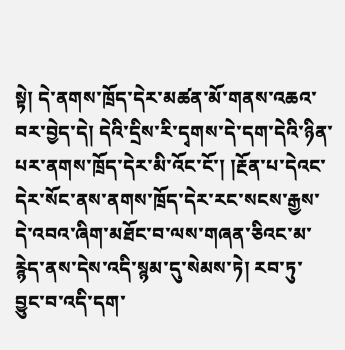སྟེ། དེ་ནགས་ཁྲོད་དེར་མཚན་མོ་གནས་འཆའ་བར་བྱེད་དེ། དེའི་དྲིས་རི་དྭགས་དེ་དག་དེའི་ཉིན་པར་ནགས་ཁྲོད་དེར་མི་འོང་ངོ་། །རྔོན་པ་དེའང་དེར་སོང་ནས་ནགས་ཁྲོད་དེར་རང་སངས་རྒྱས་དེ་འབའ་ཞིག་མཐོང་བ་ལས་གཞན་ཅིའང་མ་རྙེད་ནས་དེས་འདི་སྙམ་དུ་སེམས་ཏེ། རབ་ཏུ་བྱུང་བ་འདི་དག་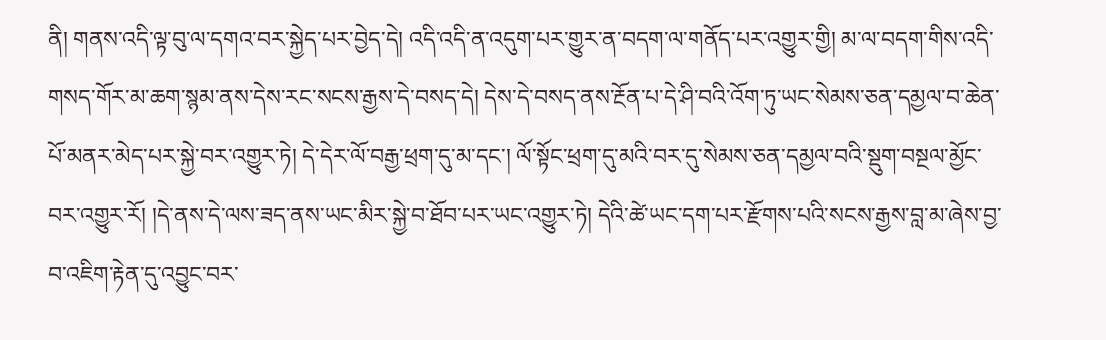ནི། གནས་འདི་ལྟ་བུ་ལ་དགའ་བར་སྐྱེད་པར་བྱེད་དེ། འདི་འདི་ན་འདུག་པར་གྱུར་ན་བདག་ལ་གནོད་པར་འགྱུར་གྱི། མ་ལ་བདག་གིས་འདི་གསད་གོར་མ་ཆག་སྙམ་ནས་དེས་རང་སངས་རྒྱས་དེ་བསད་དེ། དེས་དེ་བསད་ནས་རྔོན་པ་དེ་ཤི་བའི་འོག་ཏུ་ཡང་སེམས་ཅན་དམྱལ་བ་ཆེན་པོ་མནར་མེད་པར་སྐྱེ་བར་འགྱུར་ཏེ། དེ་དེར་ལོ་བརྒྱ་ཕྲག་དུ་མ་དང་། ལོ་སྟོང་ཕྲག་དུ་མའི་བར་དུ་སེམས་ཅན་དམྱལ་བའི་སྡུག་བསྔལ་མྱོང་བར་འགྱུར་རོ། །དེ་ནས་དེ་ལས་ཟད་ནས་ཡང་མིར་སྐྱེ་བ་ཐོབ་པར་ཡང་འགྱུར་ཏེ། དེའི་ཚེ་ཡང་དག་པར་རྫོགས་པའི་སངས་རྒྱས་བླ་མ་ཞེས་བྱ་བ་འཇིག་རྟེན་དུ་འབྱུང་བར་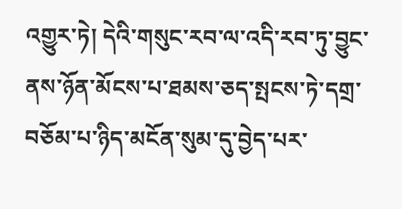འགྱུར་ཏེ། དེའི་གསུང་རབ་ལ་འདི་རབ་ཏུ་བྱུང་ནས་ཉོན་མོངས་པ་ཐམས་ཅད་སྤངས་ཏེ་དགྲ་བཅོམ་པ་ཉིད་མངོན་སུམ་དུ་བྱེད་པར་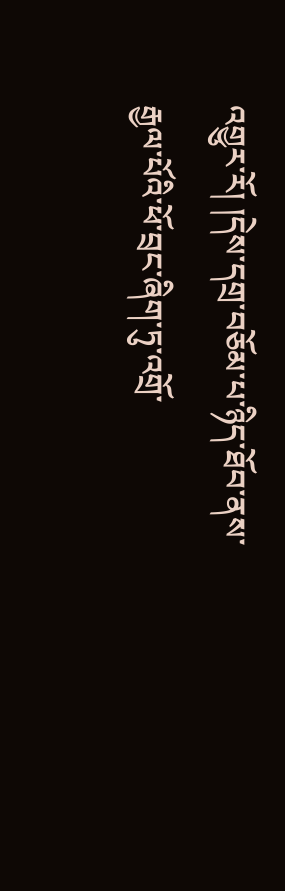འགྱུར་རོ། །དེས་དགྲ་བཅོམ་པ་ཉིད་ཐོབ་ནས་རྒྱལ་པོའི་ཕོ་བྲང་ཞིག་ཏུ་འགྲོ་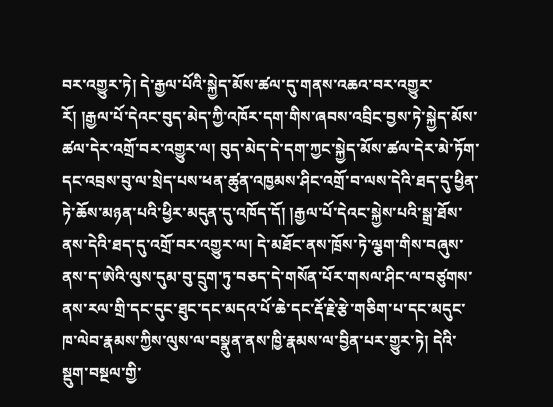བར་འགྱུར་ཏེ། དེ་རྒྱལ་པོའི་སྐྱེད་མོས་ཚལ་དུ་གནས་འཆའ་བར་འགྱུར་རོ། །རྒྱལ་པོ་དེའང་བུད་མེད་ཀྱི་འཁོར་དག་གིས་ཞབས་འབྲིང་བྱས་ཏེ་སྐྱེད་མོས་ཚལ་དེར་འགྲོ་བར་འགྱུར་ལ། བུད་མེད་དེ་དག་ཀྱང་སྐྱེད་མོས་ཚལ་དེར་མེ་ཏོག་དང་འབྲས་བུ་ལ་སྲེད་པས་ཕན་ཚུན་འཁྱམས་ཤིང་འགྲོ་བ་ལས་དེའི་ཐད་དུ་ཕྱིན་ཏེ་ཆོས་མཉན་པའི་ཕྱིར་མདུན་དུ་འཁོད་དོ། །རྒྱལ་པོ་དེའང་སྐྱེས་པའི་སྒྲ་ཐོས་ནས་དེའི་ཐད་དུ་འགྲོ་བར་འགྱུར་ལ། དེ་མཐོང་ནས་ཁྲོས་ཏེ་ལྕག་གིས་བཞུས་ནས་ད་ཨེའི་ལུས་དུམ་བུ་དྲུག་ཏུ་བཅད་དེ་གསོན་པོར་གསལ་ཤིང་ལ་བཙུགས་ནས་རལ་གྲི་དང་དུང་ཐུང་དང་མདའ་པོ་ཆེ་དང་རྡོ་རྗེ་རྩེ་གཅིག་པ་དང་མདུང་ཁ་ལེབ་རྣམས་ཀྱིས་ལུས་ལ་བསྣུན་ནས་ཁྱི་རྣམས་ལ་བྱིན་པར་གྱུར་ཏེ། དེའི་སྡུག་བསྔལ་གྱི་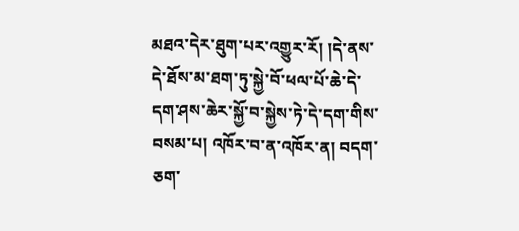མཐའ་དེར་ཐུག་པར་འགྱུར་རོ། །དེ་ནས་དེ་ཐོས་མ་ཐག་ཏུ་སྐྱེ་བོ་ཕལ་པོ་ཆེ་དེ་དག་ཤས་ཆེར་སྐྱོ་བ་སྐྱེས་ཏེ་དེ་དག་གིས་བསམ་པ། འཁོར་བ་ན་འཁོར་ན། བདག་ཅག་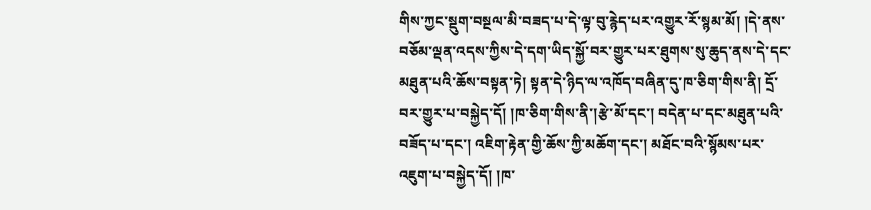གིས་ཀྱང་སྡུག་བསྔལ་མི་བཟད་པ་དེ་ལྟ་བུ་རྙེད་པར་འགྱུར་རོ་སྙམ་མོ། །དེ་ནས་བཅོམ་ལྡན་འདས་ཀྱིས་དེ་དག་ཡིད་སྐྱོ་བར་གྱུར་པར་ཐུགས་སུ་ཆུད་ནས་དེ་དང་མཐུན་པའི་ཆོས་བསྟན་ཏེ། སྟན་དེ་ཉིད་ལ་འཁོད་བཞིན་དུ་ཁ་ཅིག་གིས་ནི། དྲོ་བར་གྱུར་པ་བསྐྱེད་དོ། །ཁ་ཅིག་གིས་ནི་།རྩེ་མོ་དང་། བདེན་པ་དང་མཐུན་པའི་བཟོད་པ་དང་། འཇིག་རྟེན་གྱི་ཆོས་ཀྱི་མཆོག་དང་། མཐོང་བའི་སྙོམས་པར་འཇུག་པ་བསྐྱེད་དོ། །ཁ་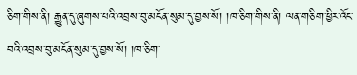ཅིག་གིས་ནི། རྒྱུན་དུ་ཞུགས་པའི་འབྲས་བུ་མངོན་སུམ་དུ་བྱས་སོ། །ཁ་ཅིག་གིས་ནི། ལན་གཅིག་ཕྱིར་འོང་བའི་འབྲས་བུ་མངོན་སུམ་དུ་བྱས་སོ། །ཁ་ཅིག་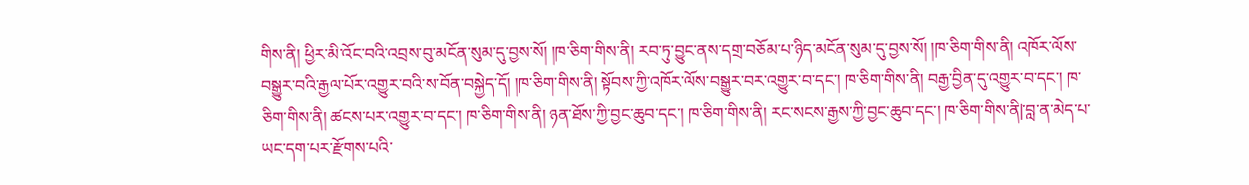གིས་ནི། ཕྱིར་མི་འོང་བའི་འབྲས་བུ་མངོན་སུམ་དུ་བྱས་སོ། །ཁ་ཅིག་གིས་ནི། རབ་ཏུ་བྱུང་ནས་དགྲ་བཅོམ་པ་ཉིད་མངོན་སུམ་དུ་བྱས་སོ། །ཁ་ཅིག་གིས་ནི། འཁོར་ལོས་བསྒྱུར་བའི་རྒྱལ་པོར་འགྱུར་བའི་ས་བོན་བསྐྱེད་དོ། །ཁ་ཅིག་གིས་ནི། སྟོབས་ཀྱི་འཁོར་ལོས་བསྒྱུར་བར་འགྱུར་བ་དང་། ཁ་ཅིག་གིས་ནི། བརྒྱ་བྱིན་དུ་འགྱུར་བ་དང་། ཁ་ཅིག་གིས་ནི། ཚངས་པར་འགྱུར་བ་དང་། ཁ་ཅིག་གིས་ནི། ཉན་ཐོས་ཀྱི་བྱང་ཆུབ་དང་། ཁ་ཅིག་གིས་ནི། རང་སངས་རྒྱས་ཀྱི་བྱང་ཆུབ་དང་། ཁ་ཅིག་གིས་ནི|་བླ་ན་མེད་པ་ཡང་དག་པར་རྫོགས་པའི་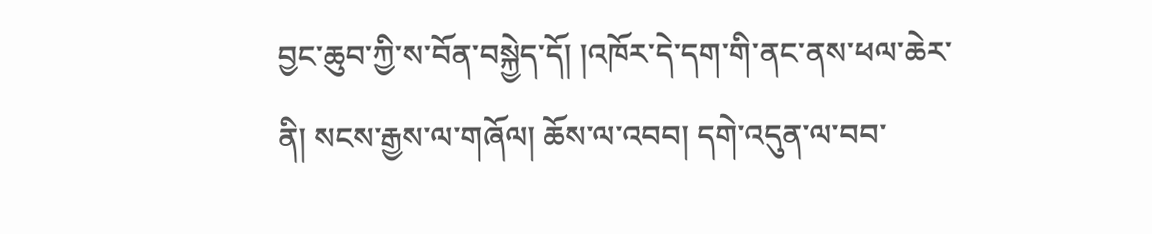བྱང་ཆུབ་ཀྱི་ས་བོན་བསྐྱེད་དོ། །འཁོར་དེ་དག་གི་ནང་ནས་ཕལ་ཆེར་ནི། སངས་རྒྱས་ལ་གཞོལ། ཆོས་ལ་འབབ། དགེ་འདུན་ལ་བབ་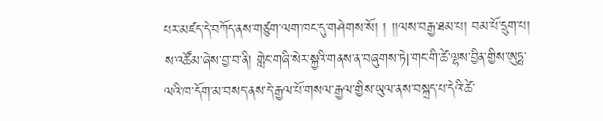པར་མཛད་དེ་བཀོད་ནས་གཙུག་ལག་ཁང་དུ་གཤེགས་སོ། ། །།ལས་བརྒྱ་ཐམ་པ། བམ་པོ་དྲུག་པ། ས་འཚོམ་ཞེས་བྱ་བ་ནི། གླེང་གཞི་སེར་སྐྱའི་གནས་ན་བཞུགས་ཏེ|་གང་གི་ཚེ་ལྷས་བྱིན་གྱིས་ཨུཏྤ་ལའི་ཁ་དོག་མ་བསད་ནས་དེ་རྒྱལ་པོ་གསལ་རྒྱལ་གྱིས་ཡུལ་ནས་བསྐྲད་པ་དེའི་ཚེ་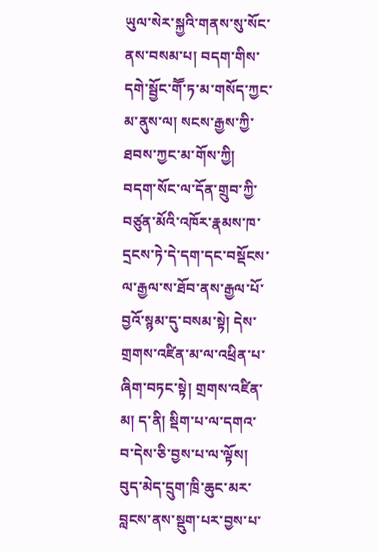ཡུལ་སེར་སྐྱའི་གནས་སུ་སོང་ནས་བསམ་པ། བདག་གིས་དགེ་སྦྱོང་གཽ་ཏ་མ་གསོད་ཀྱང་མ་ནུས་ལ། སངས་རྒྱས་ཀྱི་ཐབས་ཀྱང་མ་གོས་ཀྱི། བདག་སོང་ལ་དོན་གྲུབ་ཀྱི་བཙུན་མོའི་འཁོར་རྣམས་ཁ་དྲངས་ཏེ་དེ་དག་དང་བསྡོངས་ལ་རྒྱལ་ས་ཐོབ་ནས་རྒྱལ་པོ་བྱའོ་སྙམ་དུ་བསམ་སྟེ། དེས་གྲགས་འཛིན་མ་ལ་འཕྲིན་པ་ཞིག་བཏང་སྟེ། གྲགས་འཛིན་མ། ད་ནི། སྡིག་པ་ལ་དགའ་བ་དེས་ཅི་བྱས་པ་ལ་ལྟོས། བུད་མེད་དྲུག་ཁྲི་ཆུང་མར་བླངས་ནས་སྡུག་པར་བྱས་པ་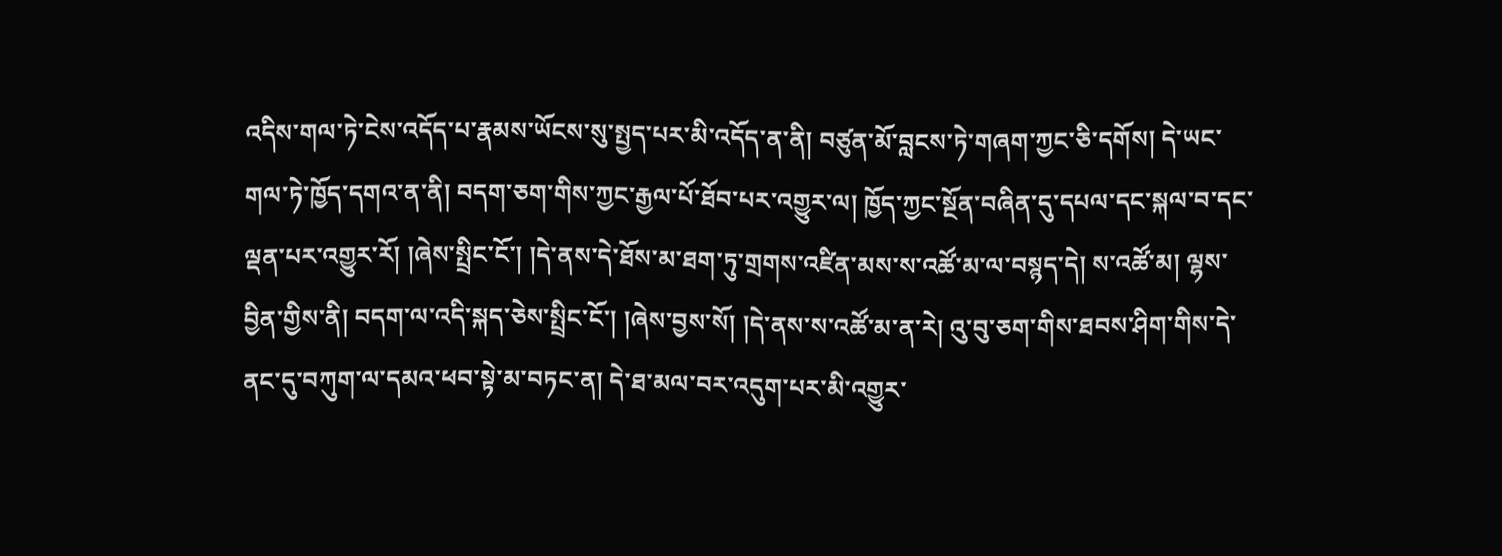འདིས་གལ་ཏེ་ངེས་འདོད་པ་རྣམས་ཡོངས་སུ་སྤྱད་པར་མི་འདོད་ན་ནི། བཙུན་མོ་བླངས་ཏེ་གཞག་ཀྱང་ཅི་དགོས། དེ་ཡང་གལ་ཏེ་ཁྱོད་དགའ་ན་ནི། བདག་ཅག་གིས་ཀྱང་རྒྱལ་པོ་ཐོབ་པར་འགྱུར་ལ། ཁྱོད་ཀྱང་སྔོན་བཞིན་དུ་དཔལ་དང་སྐལ་བ་དང་ལྡན་པར་འགྱུར་རོ། །ཞེས་སྤྲིང་ངོ་། །དེ་ནས་དེ་ཐོས་མ་ཐག་ཏུ་གྲགས་འཛིན་མས་ས་འཚོ་མ་ལ་བསྙད་དེ། ས་འཚོ་མ། ལྷས་བྱིན་གྱིས་ནི། བདག་ལ་འདི་སྐད་ཅེས་སྤྲིང་ངོ་། །ཞེས་བྱས་སོ། །དེ་ནས་ས་འཚོ་མ་ན་རེ། འུ་བུ་ཅག་གིས་ཐབས་ཤིག་གིས་དེ་ནང་དུ་བཀུག་ལ་དམའ་ཕབ་སྟེ་མ་བཏང་ན། དེ་ཐ་མལ་བར་འདུག་པར་མི་འགྱུར་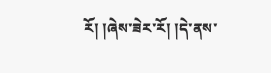རོ། །ཞེས་ཟེར་རོ། །དེ་ནས་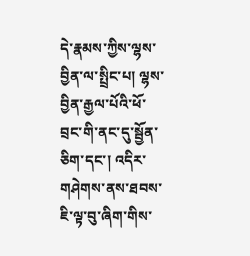དེ་རྣམས་ཀྱིས་ལྷས་བྱིན་ལ་སྤྲིང་པ། ལྷས་བྱིན་རྒྱལ་པོའི་ཕོ་བྲང་གི་ནང་དུ་སྦྱོན་ཅིག་དང་། འདིར་གཤེགས་ནས་ཐབས་ཇི་ལྟ་བུ་ཞིག་གིས་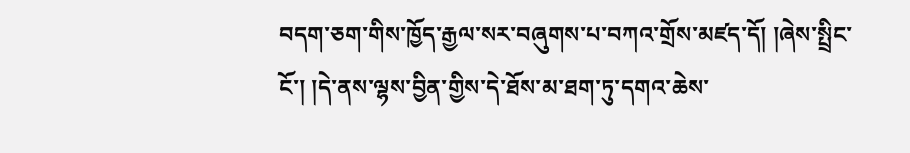བདག་ཅག་གིས་ཁྱོད་རྒྱལ་སར་བཞུགས་པ་བཀའ་གྲོས་མཛད་དོ། །ཞེས་སྤྲིང་ངོ་། །དེ་ནས་ལྷས་བྱིན་གྱིས་དེ་ཐོས་མ་ཐག་ཏུ་དགའ་ཆེས་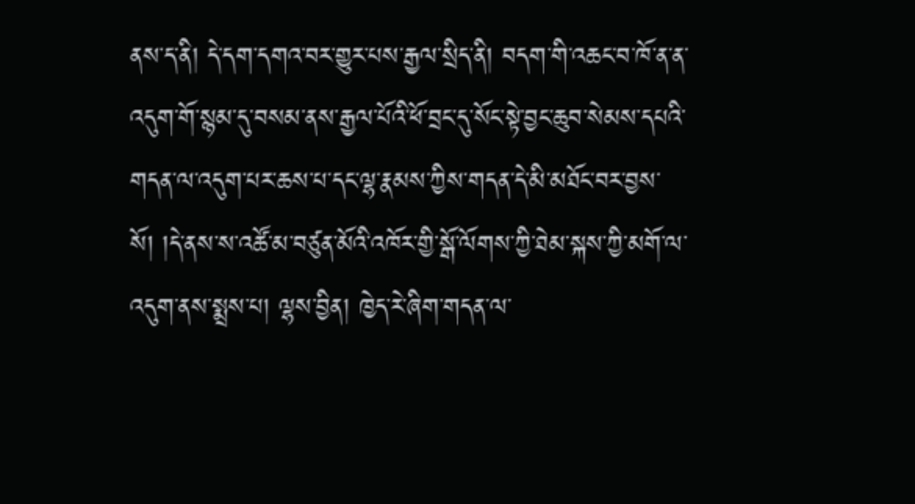ནས་ད་ནི། དེ་དག་དགའ་བར་གྱུར་པས་རྒྱལ་སྲིད་ནི། བདག་གི་འཆང་བ་ཁོ་ན་ན་འདུག་གོ་སྙམ་དུ་བསམ་ནས་རྒྱལ་པོའི་ཕོ་བྲང་དུ་སོང་སྟེ་བྱང་ཆུབ་སེམས་དཔའི་གདན་ལ་འདུག་པར་ཆས་པ་དང་ལྷ་རྣམས་ཀྱིས་གདན་དེ་མི་མཐོང་བར་བྱས་སོ། །དེ་ནས་ས་འཚོ་མ་བཙུན་མོའི་འཁོར་གྱི་སྒོ་ལོགས་ཀྱི་ཐེམ་སྐས་ཀྱི་མགོ་ལ་འདུག་ནས་སྨྲས་པ། ལྷས་བྱིན། ཁྱེད་རེ་ཞིག་གདན་ལ་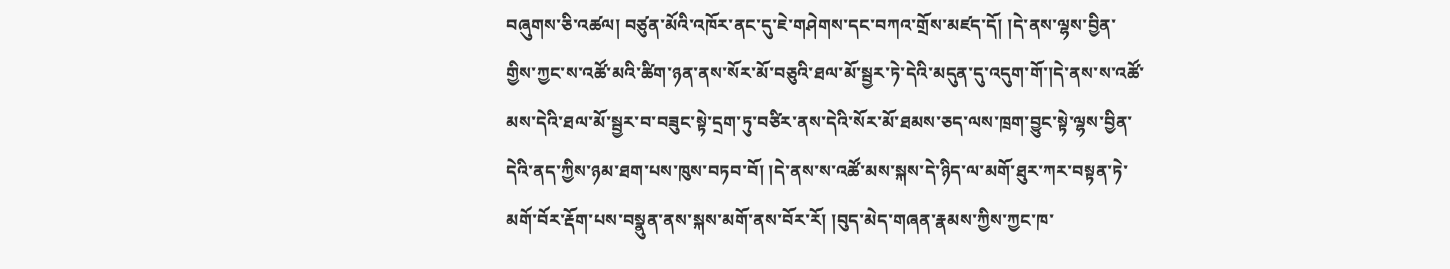བཞུགས་ཅི་འཚལ། བཙུན་མོའི་འཁོར་ནང་དུ་ཇེ་གཤེགས་དང་བཀའ་གྲོས་མཛད་དོ། །དེ་ནས་ལྷས་བྱིན་གྱིས་ཀྱང་ས་འཚོ་མའི་ཚིག་ཉན་ནས་སོར་མོ་བཅུའི་ཐལ་མོ་སྦྱར་ཏེ་དེའི་མདུན་དུ་འདུག་གོ་།དེ་ནས་ས་འཚོ་མས་དེའི་ཐལ་མོ་སྦྱར་བ་བཟུང་སྟེ་དྲག་ཏུ་བཙིར་ནས་དེའི་སོར་མོ་ཐམས་ཅད་ལས་ཁྲག་བྱུང་སྟེ་ལྷས་བྱིན་དེའི་ནད་ཀྱིས་ཉམ་ཐག་པས་ཁུས་བཏབ་བོ། །དེ་ནས་ས་འཚོ་མས་སྐས་དེ་ཉིད་ལ་མགོ་ཐུར་ཀར་བསྟན་ཏེ་མགོ་བོར་རྡོག་པས་བསྣུན་ནས་སྐས་མགོ་ནས་བོར་རོ། །བུད་མེད་གཞན་རྣམས་ཀྱིས་ཀྱང་ཁ་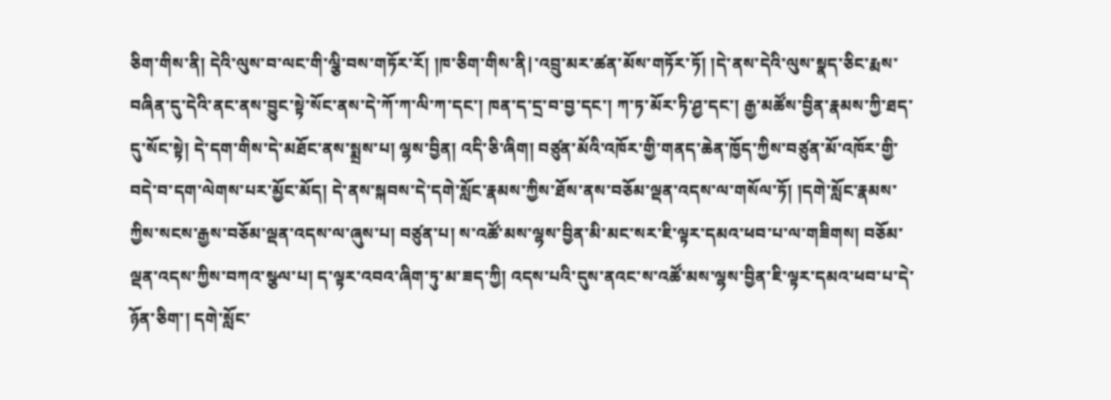ཅིག་གིས་ནི། དེའི་ལུས་བ་ལང་གི་ལྕི་བས་གཏོར་རོ། །ཁ་ཅིག་གིས་ནི|་འབྲུ་མར་ཚན་མོས་གཏོར་ཏོ། །དེ་ནས་དེའི་ལུས་སྣད་ཅིང་རྨས་བཞིན་དུ་དེའི་ནང་ནས་བྱུང་སྟེ་སོང་ནས་དེ་ཀོ་ཀ་ལི་ཀ་དང་། ཁན་ད་དྲ་བ་བྱ་དང་། ཀ་ཏ་མོར་ཏི་ཤྱ་དང་། རྒྱ་མཚོས་བྱིན་རྣམས་ཀྱི་ཐད་དུ་སོང་སྟེ། དེ་དག་གིས་དེ་མཐོང་ནས་སྨྲས་པ། ལྷས་བྱིན། འདི་ཅི་ཞིག། བཙུན་མོའི་འཁོར་གྱི་གནད་ཆེན་ཁྱོད་ཀྱིས་བཙུན་མོ་འཁོར་གྱི་བདེ་བ་དག་ལེགས་པར་མྱོང་མོད། དེ་ནས་སྐབས་དེ་དགེ་སློང་རྣམས་ཀྱིས་ཐོས་ནས་བཅོམ་ལྡན་འདས་ལ་གསོལ་ཏོ། །དགེ་སློང་རྣམས་ཀྱིས་སངས་རྒྱས་བཅོམ་ལྡན་འདས་ལ་ཞུས་པ། བཙུན་པ། ས་འཚོ་མས་ལྷས་བྱིན་མི་མང་སར་ཇི་ལྟར་དམའ་ཕབ་པ་ལ་གཟིགས། བཅོམ་ལྡན་འདས་ཀྱིས་བཀའ་སྩལ་པ། ད་ལྟར་འབའ་ཞིག་ཏུ་མ་ཟད་ཀྱི། འདས་པའི་དུས་ནའང་ས་འཚོ་མས་ལྷས་བྱིན་ཇི་ལྟར་དམའ་ཕབ་པ་དེ་ཉོན་ཅིག་། དགེ་སློང་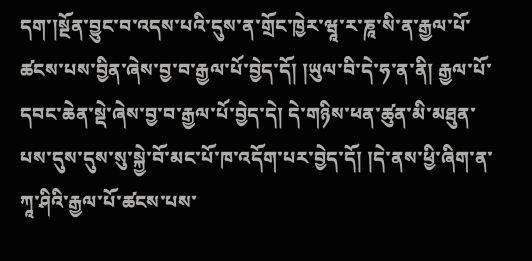དག་།སྔོན་བྱུང་བ་འདས་པའི་དུས་ན་གྲོང་ཁྱེར་ཝཱ་ར་ཎཱ་སི་ན་རྒྱལ་པོ་ཚངས་པས་བྱིན་ཞེས་བྱ་བ་རྒྱལ་པོ་བྱེད་དོ། །ཡུལ་བི་དེ་ཧ་ན་ནི། རྒྱལ་པོ་དབང་ཆེན་སྡེ་ཞེས་བྱ་བ་རྒྱལ་པོ་བྱེད་དེ། དེ་གཉིས་ཕན་ཚུན་མི་མཐུན་པས་དུས་དུས་སུ་སྐྱེ་བོ་མང་པོ་ཁ་འདོག་པར་བྱེད་དོ། །དེ་ནས་ཕྱི་ཞིག་ན་ཀཱ་ཤིའི་རྒྱལ་པོ་ཚངས་པས་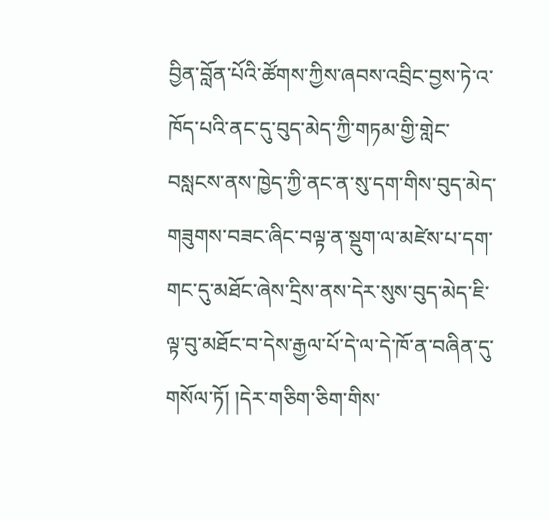བྱིན་བློན་པོའི་ཚོགས་ཀྱིས་ཞབས་འབྲིང་བྱས་ཏེ་འ་ཁོད་པའི་ནང་དུ་བུད་མེད་ཀྱི་གཏམ་གྱི་གླེང་བསླངས་ནས་ཁྱེད་ཀྱི་ནང་ན་སུ་དག་གིས་བུད་མེད་གཟུགས་བཟང་ཞིང་བལྟ་ན་སྡུག་ལ་མཛེས་པ་དག་གང་དུ་མཐོང་ཞེས་དྲིས་ནས་དེར་སུས་བུད་མེད་ཇི་ལྟ་བུ་མཐོང་བ་དེས་རྒྱལ་པོ་དེ་ལ་དེ་ཁོ་ན་བཞིན་དུ་གསོལ་ཏོ། །དེར་གཅིག་ཅིག་གིས་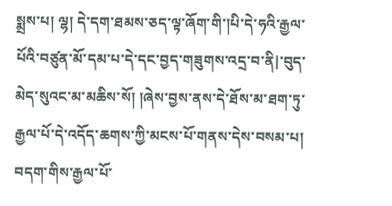སྨྲས་པ། ལྷ། དེ་དག་ཐམས་ཅད་ལྟ་ཞོག་གི་།པི་དེ་ཧའི་རྒྱལ་པོའི་བཙུན་མོ་དམ་པ་དེ་དང་བྱད་གཟུགས་འདྲ་བ་ནི|་བུད་མེད་སུའང་མ་མཆིས་སོ། །ཞེས་བྱས་ནས་དེ་ཐོས་མ་ཐག་ཏུ་རྒྱལ་པོ་དེ་འདོད་ཆགས་ཀྱི་མངས་པོ་གནས་དེས་བསམ་པ། བདག་གིས་རྒྱལ་པོ་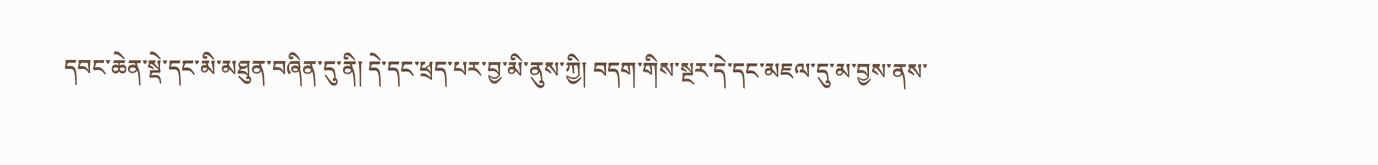དབང་ཆེན་སྡེ་དང་མི་མཐུན་བཞིན་དུ་ནི། དེ་དང་ཕྲད་པར་བྱ་མི་ནུས་ཀྱི། བདག་གིས་སྔར་དེ་དང་མཇལ་དུ་མ་བྱས་ནས་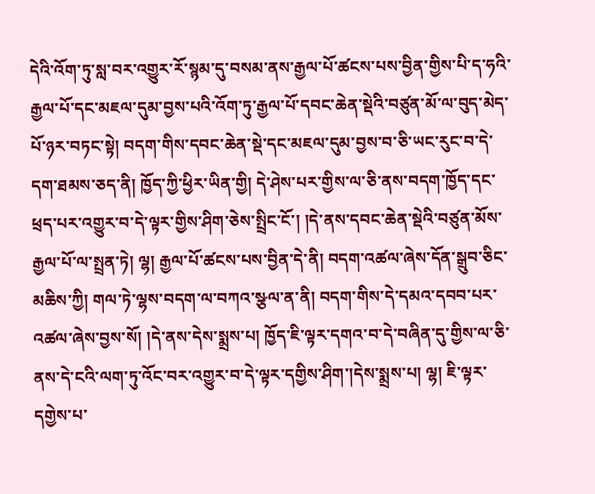དེའི་འོག་ཏུ་སླ་བར་འགྱུར་རོ་སྙམ་དུ་བསམ་ནས་རྒྱལ་པོ་ཚངས་པས་བྱིན་གྱིས་པི་ད་ཧའི་རྒྱལ་པོ་དང་མཇལ་དུམ་བྱས་པའི་འོག་ཏུ་རྒྱལ་པོ་དབང་ཆེན་སྡེའི་བཙུན་མོ་ལ་བུད་མེད་པོ་ཉར་བཏང་སྟེ། བདག་གིས་དབང་ཆེན་སྡེ་དང་མཇལ་དུམ་བྱས་བ་ཅི་ཡང་རུང་བ་དེ་དག་ཐམས་ཅད་ནི། ཁྱོད་ཀྱི་ཕྱིར་ཡིན་གྱི། དེ་ཤེས་པར་གྱིས་ལ་ཅི་ནས་བདག་ཁྱོད་དང་ཕྲད་པར་འགྱུར་བ་དེ་ལྟར་གྱིས་ཤིག་ཅེས་སྤྲིང་ངོ་། །དེ་ནས་དབང་ཆེན་སྡེའི་བཙུན་མོས་རྒྱལ་པོ་ལ་སྤྲན་ཏེ། ལྷ། རྒྱལ་པོ་ཚངས་པས་བྱིན་དེ་ནི། བདག་འཚལ་ཞེས་དོན་སྒྲུབ་ཅིང་མཆིས་ཀྱི། གལ་ཏེ་ལྷས་བདག་ལ་བཀའ་སྩལ་ན་ནི། བདག་གིས་དེ་དམའ་དབབ་པར་འཚལ་ཞེས་བྱས་སོ། །དེ་ནས་དེས་སྨྲས་པ། ཁྱོད་ཇི་ལྟར་དགའ་བ་དེ་བཞིན་དུ་གྱིས་ལ་ཅི་ནས་དེ་ངའི་ལག་ཏུ་འོང་བར་འགྱུར་བ་དེ་ལྟར་དགྱིས་ཤིག་།དེས་སྨྲས་པ། ལྷ། ཇི་ལྟར་དགྱེས་པ་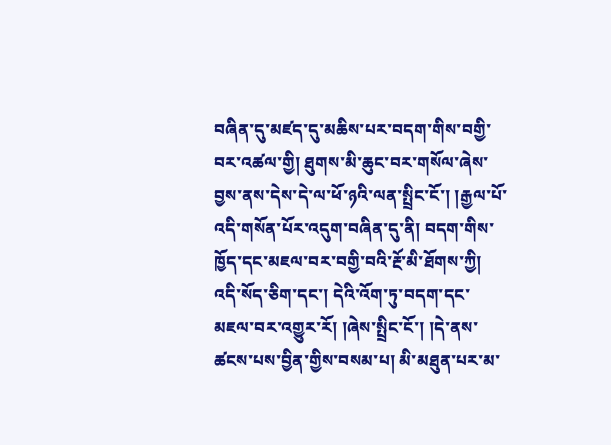བཞིན་དུ་མཛད་དུ་མཆིས་པར་བདག་གིས་བགྱི་བར་འཚལ་གྱི། ཐུགས་མི་ཆུང་བར་གསོལ་ཞེས་བྱས་ནས་དེས་དེ་ལ་ཕོ་ཉའི་ལན་སྤྲིང་ངོ་། །རྒྱལ་པོ་འདི་གསོན་པོར་འདུག་བཞིན་དུ་ནི། བདག་གིས་ཁྱོད་དང་མཇལ་བར་བགྱི་བའི་རྔོ་མི་ཐོགས་ཀྱི། འདི་སོད་ཅིག་དང་། དེའི་འོག་ཏུ་བདག་དང་མཇལ་བར་འགྱུར་རོ། །ཞེས་སྤྲིང་ངོ་། །དེ་ནས་ཚངས་པས་བྱིན་གྱིས་བསམ་པ། མི་མཐུན་པར་མ་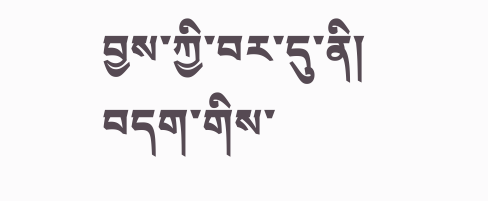བྱས་ཀྱི་བར་དུ་ནི། བདག་གིས་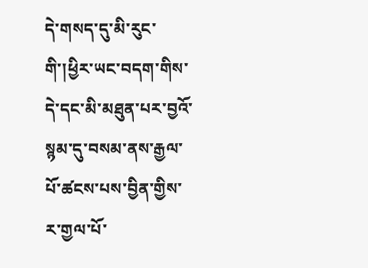དེ་གསད་དུ་མི་རུང་གི་།ཕྱིར་ཡང་བདག་གིས་དེ་དང་མི་མཐུན་པར་བྱའོ་སྙམ་དུ་བསམ་ནས་རྒྱལ་པོ་ཚངས་པས་བྱིན་གྱིས་ར་གྱལ་པོ་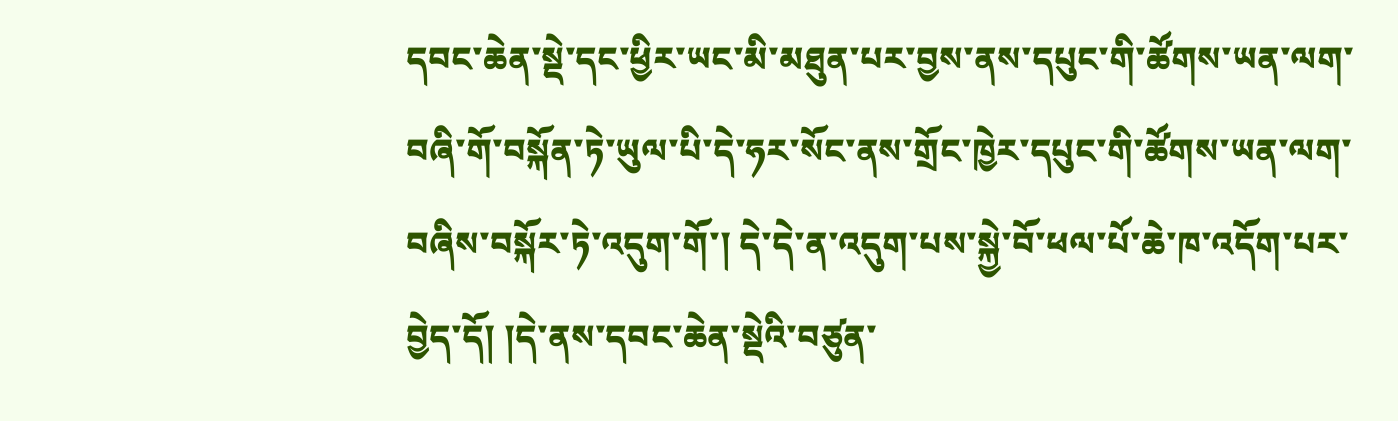དབང་ཆེན་སྡེ་དང་ཕྱིར་ཡང་མི་མཐུན་པར་བྱས་ནས་དཔུང་གི་ཚོགས་ཡན་ལག་བཞི་གོ་བསྐོན་ཏེ་ཡུལ་པི་དེ་ཧར་སོང་ནས་གྲོང་ཁྱེར་དཔུང་གི་ཚོགས་ཡན་ལག་བཞིས་བསྐོར་ཏེ་འདུག་གོ་། དེ་དེ་ན་འདུག་པས་སྐྱེ་བོ་ཕལ་པོ་ཆེ་ཁ་འདོག་པར་བྱེད་དོ། །དེ་ནས་དབང་ཆེན་སྡེའི་བཙུན་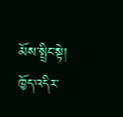མོས་སྤྲིང་སྟེ། ཁྱོད་འདིར་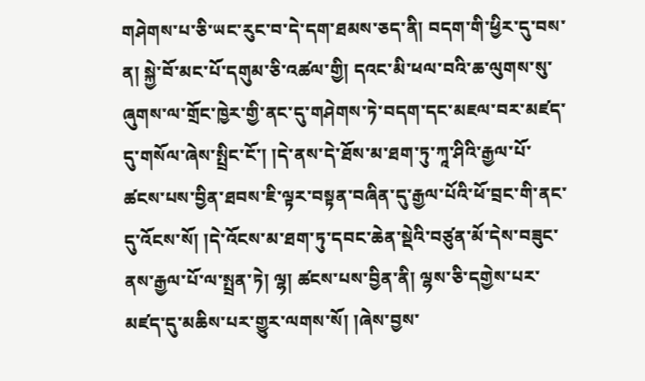གཤེགས་པ་ཅི་ཡང་རུང་བ་དེ་དག་ཐམས་ཅད་ནི། བདག་གི་ཕྱིར་དུ་བས་ན། སྐྱེ་བོ་མང་པོ་དགུམ་ཅི་འཚལ་གྱི། དའང་མི་ཕལ་བའི་ཆ་ལུགས་སུ་ཞུགས་ལ་གྲོང་ཁྱེར་གྱི་ནང་དུ་གཤེགས་ཏེ་བདག་དང་མཇལ་བར་མཛད་དུ་གསོལ་ཞེས་སྤྲིང་ངོ་། །དེ་ནས་དེ་ཐོས་མ་ཐག་ཏུ་ཀཱ་ཤིའི་རྒྱལ་པོ་ཚངས་པས་བྱིན་ཐབས་ཇི་ལྟར་བསྟན་བཞིན་དུ་རྒྱལ་པོའི་ཕོ་བྲང་གི་ནང་དུ་འོངས་སོ། །དེ་འོངས་མ་ཐག་ཏུ་དབང་ཆེན་སྡེའི་བཙུན་མོ་དེས་བཟུང་ནས་རྒྱལ་པོ་ལ་སྤྲན་ཏེ། ལྷ། ཚངས་པས་བྱིན་ནི། ལྷས་ཅི་དགྱེས་པར་མཛད་དུ་མཆིས་པར་གྱུར་ལགས་སོ། །ཞེས་བྱས་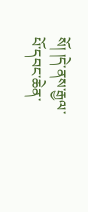སོ། །དེ་ནས་རྒྱལ་པོ་དབང་ཆེན་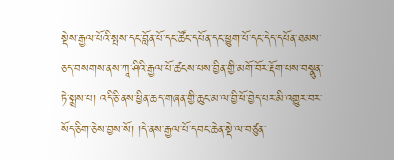སྡེས་རྒྱལ་པོའི་སྤས་དང་བློན་པོ་དང་ཚོང་དཔོན་དང་ཕྱུག་པོ་དང་དེད་དཔོན་ཐམས་ཅད་བསགས་ནས་ཀཱ་ཤིའི་རྒྱལ་པོ་ཚངས་པས་བྱིན་གྱི་མགོ་བོར་རྡོག་པས་བསྣུན་ཏེ་སྨྲས་པ། འདི་ཅི་ནས་ཕྱིན་ཆད་གཞན་གྱི་ཆུང་མ་ལ་བྱི་ཕོ་བྱེད་པར་མི་འགྱུར་བར་སོད་ཅིག་ཅེས་བྱས་སོ། །དེ་ནས་རྒྱལ་པོ་དབང་ཆེན་སྡེ་ལ་བཙུན་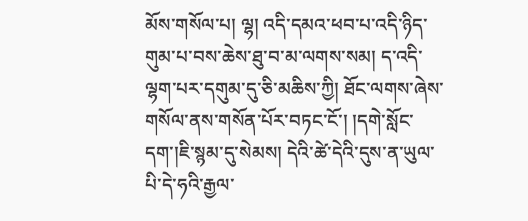མོས་གསོལ་པ། ལྷ། འདི་དམའ་ཕབ་པ་འདི་ཉིད་གུམ་པ་བས་ཆེས་ཐུ་བ་མ་ལགས་སམ། ད་འདི་ལྷག་པར་དགུམ་དུ་ཅི་མཆིས་ཀྱི། ཐོང་ལགས་ཞེས་གསོལ་ནས་གསོན་པོར་བཏང་ངོ་། །དགེ་སློང་དག་།ཇི་སྙམ་དུ་སེམས། དེའི་ཚེ་དེའི་དུས་ན་ཡུལ་པི་དེ་ཧའི་རྒྱལ་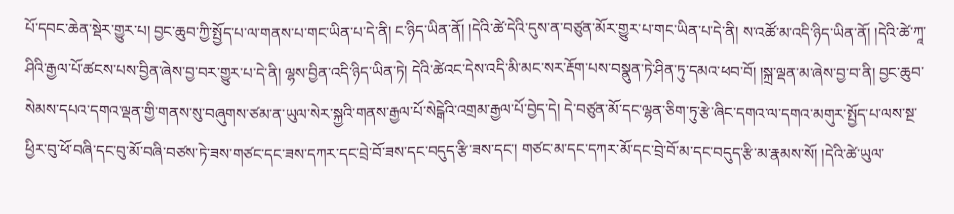པོ་དབང་ཆེན་སྡེར་གྱུར་པ། བྱང་ཆུབ་ཀྱི་སྤྱོད་པ་ལ་གནས་པ་གང་ཡིན་པ་དེ་ནི། ང་ཉིད་ཡིན་ནོ། །དེའི་ཚེ་དེའི་དུས་ན་བཙུན་མོར་གྱུར་པ་གང་ཡིན་པ་དེ་ནི། ས་འཚོ་མ་འདི་ཉིད་ཡིན་ནོ། །དེའི་ཚེ་ཀཱ་ཤིའི་རྒྱལ་པོ་ཚངས་པས་བྱིན་ཞེས་བྱ་བར་གྱུར་པ་དེ་ནི། ལྷས་བྱིན་འདི་ཉིད་ཡིན་ཏེ། དེའི་ཚེའང་དེས་འདི་མི་མང་སར་རྡོག་པས་བསྣུན་ཏེ་ཤིན་ཏུ་དམའ་ཕབ་བོ། །སྐྲ་ལྡན་མ་ཞེས་བྱ་བ་ནི། བྱང་ཆུབ་སེམས་དཔའ་དགའ་ལྡན་གྱི་གནས་སུ་བཞུགས་ཙམ་ན་ཡུལ་སེར་སྐྱའི་གནས་རྒྱལ་པོ་སེངྒེའི་འགྲམ་རྒྱལ་པོ་བྱེད་དེ། དེ་བཙུན་མོ་དང་ལྷན་ཅིག་ཏུ་རྩེ་ཞིང་དགའ་ལ་དགའ་མགུར་སྤྱོད་པ་ལས་སྔ་ཕྱིར་བུ་ཕོ་བཞི་དང་བུ་མོ་བཞི་བཙས་ཏེ་ཟས་གཙང་དང་ཟས་དཀར་དང་བྲེ་བོ་ཟས་དང་བདུད་རྩི་ཟས་དང་། གཙང་མ་དང་དཀར་མོ་དང་བྲེ་བོ་མ་དང་བདུད་རྩི་མ་རྣམས་སོ། །དེའི་ཚེ་ཡུལ་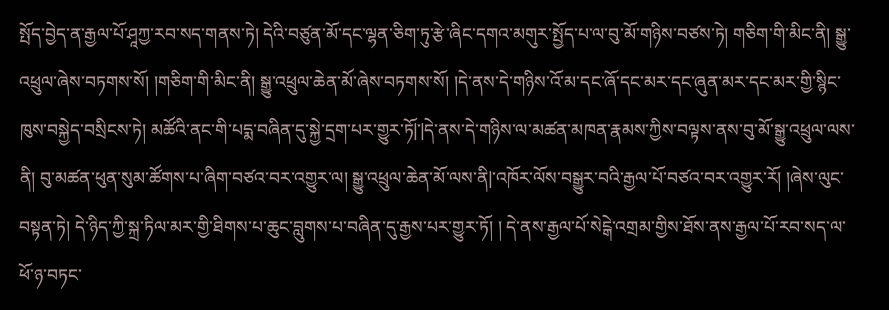སྤོད་བྱེད་ན་རྒྱལ་པོ་ཤཱཀྱ་རབ་སད་གནས་ཏེ། དེའི་བཙུན་མོ་དང་ལྷན་ཅིག་ཏུ་རྩེ་ཞིང་དགའ་མགུར་སྤྱོད་པ་ལ་བུ་མོ་གཉིས་བཙས་ཏེ། གཅིག་གི་མིང་ནི། སྒྱུ་འཕྲུལ་ཞེས་བཏགས་སོ། །གཅིག་གི་མིང་ནི། སྒྱུ་འཕྲུལ་ཆེན་མོ་ཞེས་བཏགས་སོ། །དེ་ནས་དེ་གཉིས་འོ་མ་དང་ཞོ་དང་མར་དང་ཞུན་མར་དང་མར་གྱི་སྙིང་ཁུས་བསྐྱེད་བསྲིངས་ཏེ། མཚོའི་ནང་གི་པདྨ་བཞིན་དུ་སྐྱེ་དྲག་པར་གྱུར་ཏོ|་|དེ་ནས་དེ་གཉིས་ལ་མཚན་མཁན་རྣམས་ཀྱིས་བལྟས་ནས་བུ་མོ་སྒྱུ་འཕྲུལ་ལས་ནི། བུ་མཚན་ཕུན་སུམ་ཚོགས་པ་ཞིག་བཙའ་བར་འགྱུར་ལ། སྒྱུ་འཕྲུལ་ཆེན་མོ་ལས་ནི|་འཁོར་ལོས་བསྒྱུར་བའི་རྒྱལ་པོ་བཙའ་བར་འགྱུར་རོ། །ཞེས་ལུང་བསྟན་ཏེ། དེ་ཉིད་ཀྱི་སྐྲ་ཏིལ་མར་གྱི་ཐིགས་པ་ཆུང་བླུགས་པ་བཞིན་དུ་རྒྱས་པར་གྱུར་ཏོ། ། དེ་ནས་རྒྱལ་པོ་སེངྒེ་འགྲམ་གྱིས་ཐོས་ནས་རྒྱལ་པོ་རབ་སད་ལ་ཕོ་ཉ་བཏང་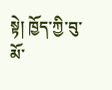སྟེ། ཁྱོད་ཀྱི་བུ་མོ་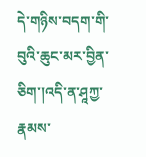དེ་གཉིས་བདག་གི་བུའི་ཆུང་མར་བྱིན་ཅིག་།འདི་ན་ཤཱཀྱ་རྣམས་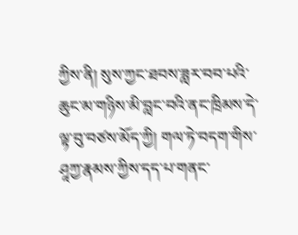ཀྱིས་ནི། སུས་ཀྱང་ཐབས་ཟླར་བབ་པའི་ཆུང་མ་གཉིས་མི་བླང་བའི་ནང་ཁྲིམས་དེ་ལྟ་བུ་བཙས་མོད་ཀྱི། གལ་ཏེ་བདག་གིས་ཤཱཀྱ་རྣམས་ཀྱིས་དད་པ་གནང་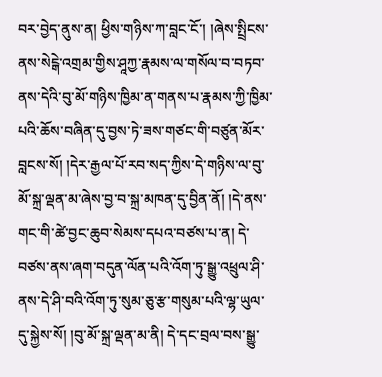བར་བྱེད་ནུས་ན། ཕྱིས་གཉིས་ཀ་བླང་ངོ་། །ཞེས་སྤྲིངས་ནས་སེངྒེ་འགྲམ་གྱིས་ཤཱཀྱ་རྣམས་ལ་གསོལ་བ་བཏབ་ནས་དེའི་བུ་མོ་གཉིས་ཁྱིམ་ན་གནས་པ་རྣམས་ཀྱི་ཁྱིམ་པའི་ཆོས་བཞིན་དུ་བྱས་ཏེ་ཟས་གཙང་གི་བཙུན་མོར་བླངས་སོ། །དེར་རྒྱལ་པོ་རབ་སད་ཀྱིས་དེ་གཉིས་ལ་བུ་མོ་སྐྲ་ལྡན་མ་ཞེས་བྱ་བ་སྐྲ་མཁན་དུ་བྱིན་ནོ། །དེ་ནས་གང་གི་ཚེ་བྱང་ཆུབ་སེམས་དཔའ་བཙས་པ་ན། དེ་བཙས་ནས་ཞག་བདུན་ལོན་པའི་འོག་ཏུ་སྒྱུ་འཕྲུལ་ཤི་ནས་དེ་ཤི་བའི་འོག་ཏུ་སུམ་ཅུ་རྩ་གསུམ་པའི་ལྷ་ཡུལ་དུ་སྐྱེས་སོ། །བུ་མོ་སྐྲ་ལྡན་མ་ནི། དེ་དང་བྲལ་བས་སྒྱུ་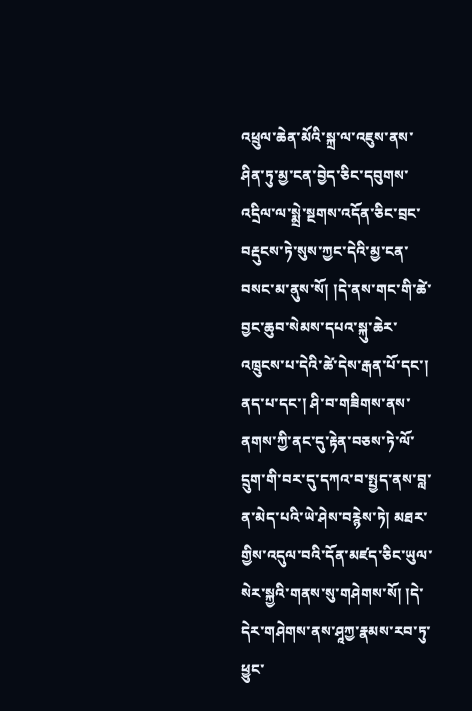འཕྲུལ་ཆེན་མོའི་སྐྲ་ལ་འཇུས་ནས་ཤིན་ཏུ་མྱ་ངན་བྱེད་ཅིང་དབུགས་འདྲིལ་ལ་སྨྲེ་སྔགས་འདོན་ཅིང་བྲང་བརྡུངས་ཏེ་སུས་ཀྱང་དེའི་མྱ་ངན་བསང་མ་ནུས་སོ། །དེ་ནས་གང་གི་ཚེ་བྱང་ཆུབ་སེམས་དཔའ་སྐུ་ཆེར་འཁྲུངས་པ་དེའི་ཚེ་དེས་རྒན་པོ་དང་། ནད་པ་དང་། ཤི་བ་གཟིགས་ནས་ནགས་ཀྱི་ནང་དུ་རྟེན་བཅས་ཏེ་ལོ་དྲུག་གི་བར་དུ་དཀའ་བ་སྤྱད་ནས་བླ་ན་མེད་པའི་ཡེ་ཤེས་བརྙེས་ཏེ། མཐར་གྱིས་འདུལ་བའི་དོན་མཛད་ཅིང་ཡུལ་སེར་སྐྱའི་གནས་སུ་གཤེགས་སོ། །དེ་དེར་གཤེགས་ནས་ཤཱཀྱ་རྣམས་རབ་ཏུ་ཕྱུང་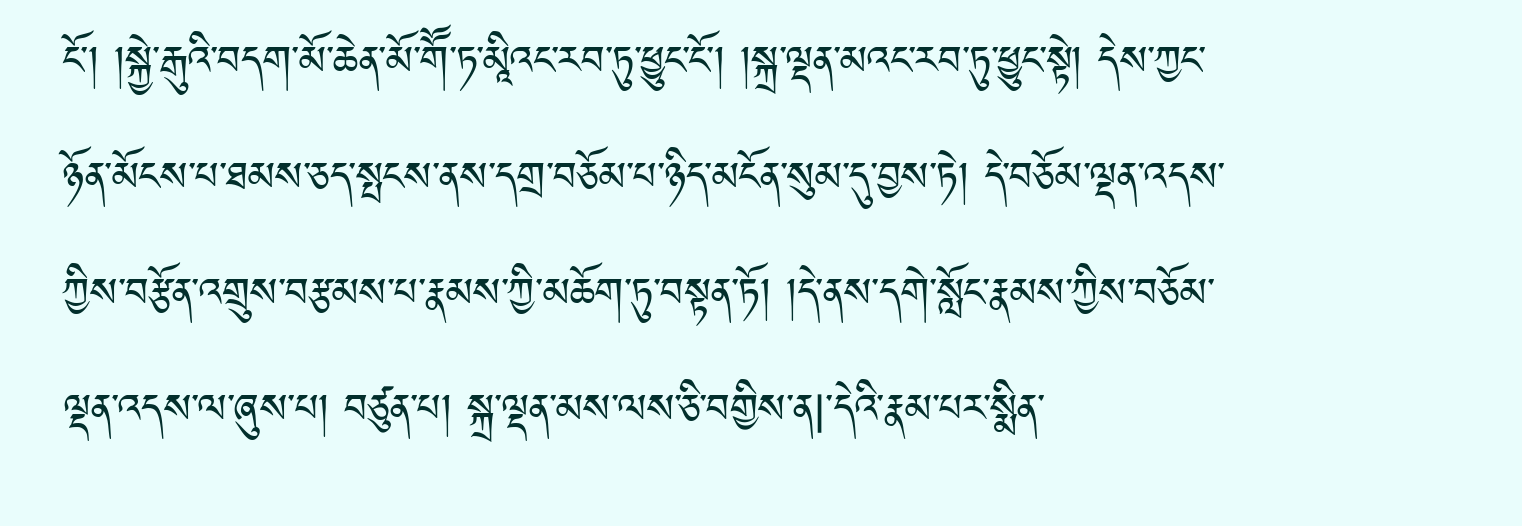ངོ་། །སྐྱེ་རྒུའི་བདག་མོ་ཆེན་མོ་གཽ་ཏ་མཱིའང་རབ་ཏུ་ཕྱུང་ངོ་། །སྐྲ་ལྡན་མའང་རབ་ཏུ་ཕྱུང་སྟེ། དེས་ཀྱང་ཉོན་མོངས་པ་ཐམས་ཅད་སྤངས་ནས་དགྲ་བཅོམ་པ་ཉིད་མངོན་སུམ་དུ་བྱས་ཏེ། དེ་བཅོམ་ལྡན་འདས་ཀྱིས་བརྩོན་འགྲུས་བརྩམས་པ་རྣམས་ཀྱི་མཆོག་ཏུ་བསྟན་ཏོ། །དེ་ནས་དགེ་སློང་རྣམས་ཀྱིས་བཅོམ་ལྡན་འདས་ལ་ཞུས་པ། བཙུན་པ། སྐྲ་ལྡན་མས་ལས་ཅི་བགྱིས་ན|་དེའི་རྣམ་པར་སྨིན་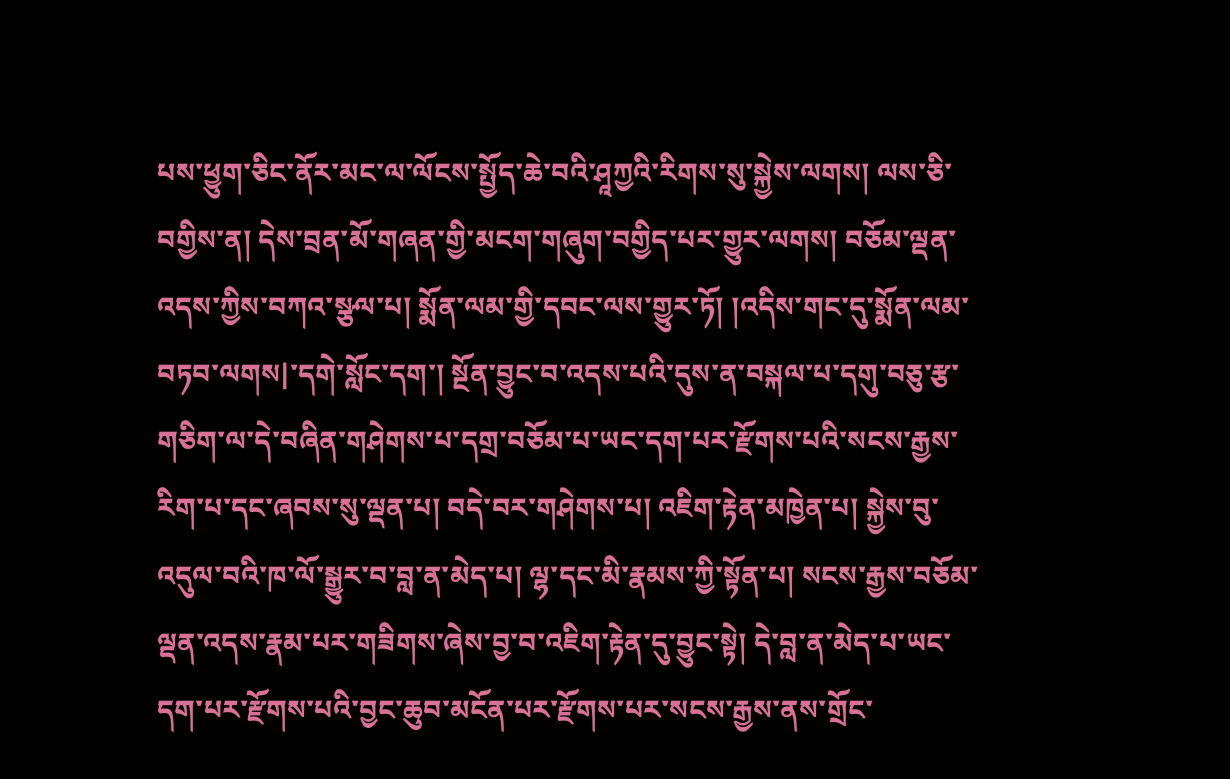པས་ཕྱུག་ཅིང་ནོར་མང་ལ་ལོངས་སྤྱོད་ཆེ་བའི་ཤཱཀྱའི་རིགས་སུ་སྐྱེས་ལགས། ལས་ཅི་བགྱིས་ན། དེས་བྲན་མོ་གཞན་གྱི་མངག་གཞུག་བགྱིད་པར་གྱུར་ལགས། བཅོམ་ལྡན་འདས་ཀྱིས་བཀའ་སྩལ་པ། སྨོན་ལམ་གྱི་དབང་ལས་གྱུར་ཏོ། །འདིས་གང་དུ་སྨོན་ལམ་བཏབ་ལགས|་དགེ་སློང་དག་། སྔོན་བྱུང་བ་འདས་པའི་དུས་ན་བསྐལ་པ་དགུ་བཅུ་རྩ་གཅིག་ལ་དེ་བཞིན་གཤེགས་པ་དགྲ་བཅོམ་པ་ཡང་དག་པར་རྫོགས་པའི་སངས་རྒྱས་རིག་པ་དང་ཞབས་སུ་ལྡན་པ། བདེ་བར་གཤེགས་པ། འཇིག་རྟེན་མཁྱེན་པ། སྐྱེས་བུ་འདུལ་བའི་ཁ་ལོ་སྒྱུར་བ་བླ་ན་མེད་པ། ལྷ་དང་མི་རྣམས་ཀྱི་སྟོན་པ། སངས་རྒྱས་བཅོམ་ལྡན་འདས་རྣམ་པར་གཟིགས་ཞེས་བྱ་བ་འཇིག་རྟེན་དུ་བྱུང་སྟེ། དེ་བླ་ན་མེད་པ་ཡང་དག་པར་རྫོགས་པའི་བྱང་ཆུབ་མངོན་པར་རྫོགས་པར་སངས་རྒྱས་ནས་གྲོང་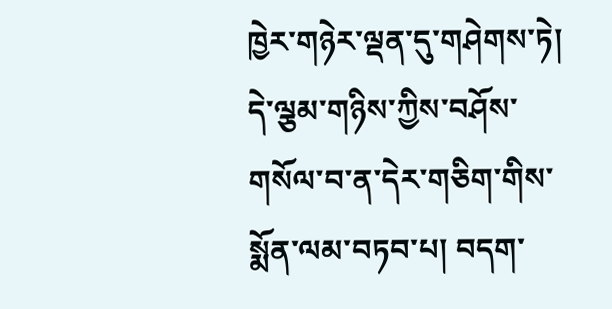ཁྱེར་གཉེར་ལྡན་དུ་གཤེགས་ཏེ། དེ་ལྕམ་གཉིས་ཀྱིས་བཤོས་གསོལ་བ་ན་དེར་གཅིག་གིས་སྨོན་ལམ་བཏབ་པ། བདག་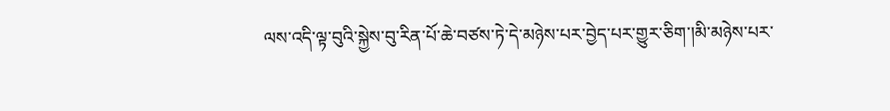ལས་འདི་ལྟ་བུའི་སྐྱེས་བུ་རིན་པོ་ཆེ་བཙས་ཏེ་དེ་མཉེས་པར་བྱེད་པར་གྱུར་ཅིག་།མི་མཉེས་པར་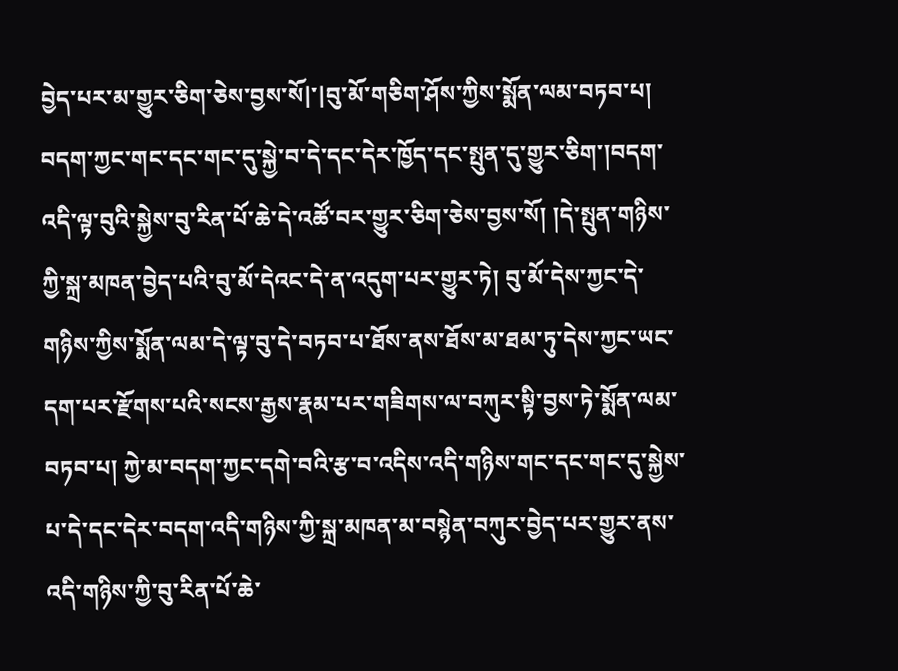བྱེད་པར་མ་གྱུར་ཅིག་ཅེས་བྱས་སོ|་|བུ་མོ་གཅིག་ཤོས་ཀྱིས་སྨོན་ལམ་བཏབ་པ། བདག་ཀྱང་གང་དང་གང་དུ་སྐྱེ་བ་དེ་དང་དེར་ཁྱོད་དང་སྤུན་དུ་གྱུར་ཅིག་།བདག་འདི་ལྟ་བུའི་སྐྱེས་བུ་རིན་པོ་ཆེ་དེ་འཚོ་བར་གྱུར་ཅིག་ཅེས་བྱས་སོ། །དེ་སྤུན་གཉིས་ཀྱི་སྐྲ་མཁན་བྱེད་པའི་བུ་མོ་དེའང་དེ་ན་འདུག་པར་གྱུར་ཏེ། བུ་མོ་དེས་ཀྱང་དེ་གཉིས་ཀྱིས་སྨོན་ལམ་དེ་ལྟ་བུ་དེ་བཏབ་པ་ཐོས་ནས་ཐོས་མ་ཐམ་ཏུ་དེས་ཀྱང་ཡང་དག་པར་རྫོགས་པའི་སངས་རྒྱས་རྣམ་པར་གཟིགས་ལ་བཀུར་སྟི་བྱས་ཏེ་སྨོན་ལམ་བཏབ་པ། ཀྱེ་མ་བདག་ཀྱང་དགེ་བའི་རྩ་བ་འདིས་འདི་གཉིས་གང་དང་གང་དུ་སྐྱེས་པ་དེ་དང་དེར་བདག་འདི་གཉིས་ཀྱི་སྐྲ་མཁན་མ་བསྙེན་བཀུར་བྱེད་པར་གྱུར་ནས་འདི་གཉིས་ཀྱི་བུ་རིན་པོ་ཆེ་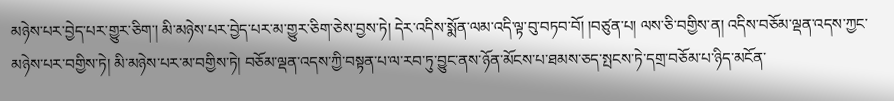མཉེས་པར་བྱེད་པར་གྱུར་ཅིག་། མི་མཉེས་པར་བྱེད་པར་མ་གྱུར་ཅིག་ཅེས་བྱས་ཏེ། དེར་འདིས་སྨོན་ལམ་འདི་ལྟ་བུ་བཏབ་བོ། །བཙུན་པ། ལས་ཅི་བགྱིས་ན། འདིས་བཅོམ་ལྡན་འདས་ཀྱང་མཉེས་པར་བགྱིས་ཏེ། མི་མཉེས་པར་མ་བགྱིས་ཏེ། བཅོམ་ལྡན་འདས་ཀྱི་བསྟན་པ་ལ་རབ་ཏུ་བྱུང་ནས་ཉོན་མོངས་པ་ཐམས་ཅད་སྤངས་ཏེ་དགྲ་བཅོམ་པ་ཉིད་མངོན་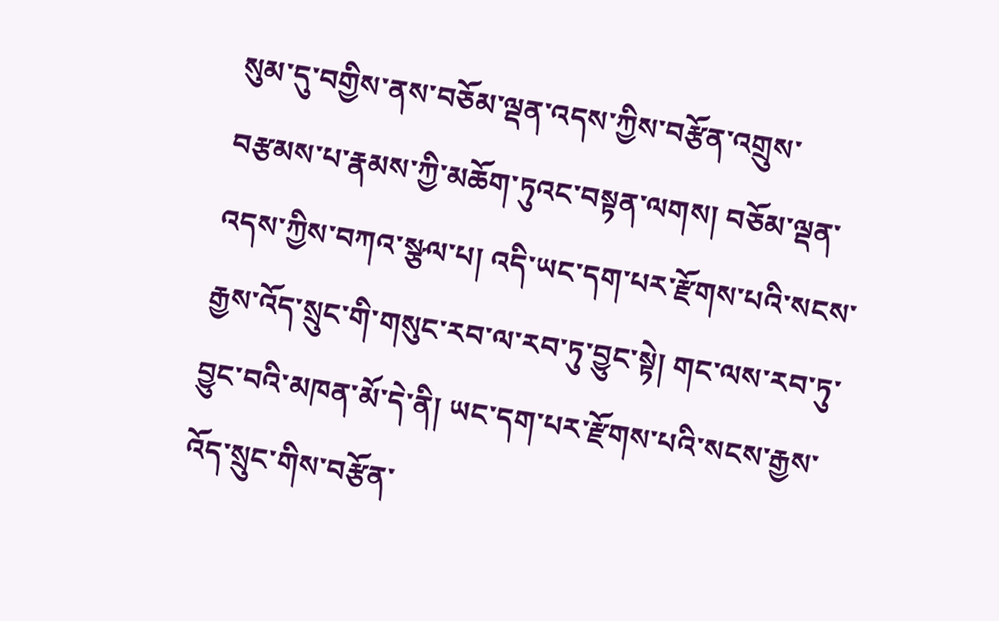སུམ་དུ་བགྱིས་ནས་བཅོམ་ལྡན་འདས་ཀྱིས་བརྩོན་འགྲུས་བརྩམས་པ་རྣམས་ཀྱི་མཆོག་ཏུའང་བསྟན་ལགས། བཅོམ་ལྡན་འདས་ཀྱིས་བཀའ་སྩལ་པ། འདི་ཡང་དག་པར་རྫོགས་པའི་སངས་རྒྱས་འོད་སྲུང་གི་གསུང་རབ་ལ་རབ་ཏུ་བྱུང་སྟེ། གང་ལས་རབ་ཏུ་བྱུང་བའི་མཁན་མོ་དེ་ནི། ཡང་དག་པར་རྫོགས་པའི་སངས་རྒྱས་འོད་སྲུང་གིས་བརྩོན་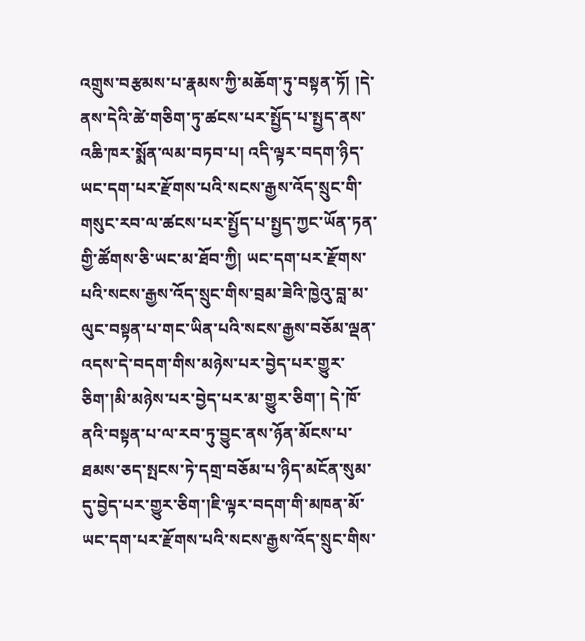འགྲུས་བརྩམས་པ་རྣམས་ཀྱི་མཆོག་ཏུ་བསྟན་ཏོ། །དེ་ནས་དེའི་ཚེ་གཅིག་ཏུ་ཚངས་པར་སྤྱོད་པ་སྤྱད་ནས་འཆི་ཁར་སྨོན་ལམ་བཏབ་པ། འདི་ལྟར་བདག་ཉིད་ཡང་དག་པར་རྫོགས་པའི་སངས་རྒྱས་འོད་སྲུང་གི་གསུང་རབ་ལ་ཚངས་པར་སྤྱོད་པ་སྤྱད་ཀྱང་ཡོན་ཏན་གྱི་ཚོགས་ཅི་ཡང་མ་ཐོབ་ཀྱི། ཡང་དག་པར་རྫོགས་པའི་སངས་རྒྱས་འོད་སྲུང་གིས་བྲམ་ཟེའི་ཁྱེའུ་བླ་མ་ལུང་བསྟན་པ་གང་ཡིན་པའི་སངས་རྒྱས་བཅོམ་ལྡན་འདས་དེ་བདག་གིས་མཉེས་པར་བྱེད་པར་གྱུར་ཅིག་།མི་མཉེས་པར་བྱེད་པར་མ་གྱུར་ཅིག་། དེ་ཁོ་ནའི་བསྟན་པ་ལ་རབ་ཏུ་བྱུང་ནས་ཉོན་མོངས་པ་ཐམས་ཅད་སྤངས་ཏེ་དགྲ་བཅོམ་པ་ཉིད་མངོན་སུམ་དུ་བྱེད་པར་གྱུར་ཅིག་།ཇི་ལྟར་བདག་གི་མཁན་མོ་ཡང་དག་པར་རྫོགས་པའི་སངས་རྒྱས་འོད་སྲུང་གིས་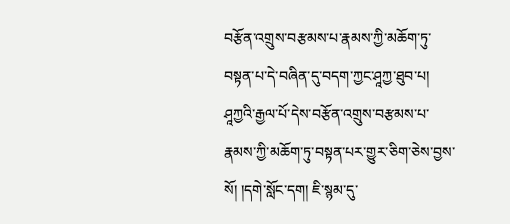བརྩོན་འགྲུས་བརྩམས་པ་རྣམས་ཀྱི་མཆོག་ཏུ་བསྟན་པ་དེ་བཞིན་དུ་བདག་ཀྱང་ཤཱཀྱ་ཐུབ་པ། ཤཱཀྱའི་རྒྱལ་པོ་དེས་བརྩོན་འགྲུས་བརྩམས་པ་རྣམས་ཀྱི་མཆོག་ཏུ་བསྟན་པར་གྱུར་ཅིག་ཅེས་བྱས་སོ། །དགེ་སློང་དག། ཇི་སྙམ་དུ་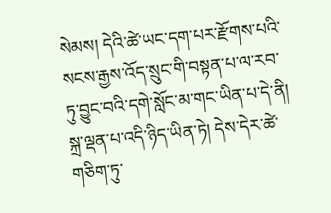སེམས། དེའི་ཚེ་ཡང་དག་པར་རྫོགས་པའི་སངས་རྒྱས་འོད་སྲུང་གི་བསྟན་པ་ལ་རབ་ཏུ་བྱུང་བའི་དགེ་སློང་མ་གང་ཡིན་པ་དེ་ནི། སྐྲ་ལྡན་པ་འདི་ཉིད་ཡིན་ཏེ། དེས་དེར་ཚེ་གཅིག་ཏུ་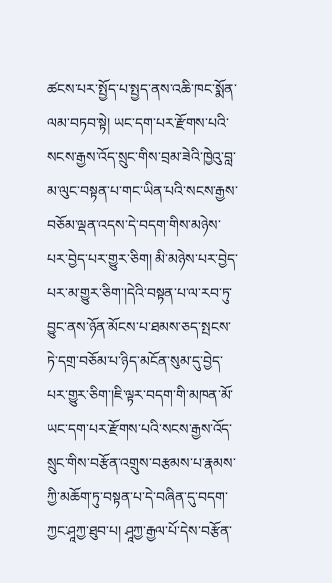ཚངས་པར་སྤྱོད་པ་སྤྱད་ནས་འཆི་ཁང་སྨོན་ལམ་བཏབ་སྟེ། ཡང་དག་པར་རྫོགས་པའི་སངས་རྒྱས་འོད་སྲུང་གིས་བྲམ་ཟེའི་ཁྱེའུ་བླ་མ་ལུང་བསྟན་པ་གང་ཡིན་པའི་སངས་རྒྱས་བཅོམ་ལྡན་འདས་དེ་བདག་གིས་མཉེས་པར་བྱེད་པར་གྱུར་ཅིག། མི་མཉེས་པར་བྱེད་པར་མ་གྱུར་ཅིག་།དེའི་བསྟན་པ་ལ་རབ་ཏུ་བྱུང་ནས་ཉོན་མོངས་པ་ཐམས་ཅད་སྤངས་ཏེ་དགྲ་བཅོམ་པ་ཉིད་མངོན་སུམ་དུ་བྱེད་པར་གྱུར་ཅིག་།ཇི་ལྟར་བདག་གི་མཁན་མོ་ཡང་དག་པར་རྫོགས་པའི་སངས་རྒྱས་འོད་སྲུང་གིས་བརྩོན་འགྲུས་བརྩམས་པ་རྣམས་ཀྱི་མཆོག་ཏུ་བསྟན་པ་དེ་བཞིན་དུ་བདག་ཀྱང་ཤཱཀྱ་ཐུབ་པ། ཤཱཀྱ་རྒྱལ་པོ་དེས་བརྩོན་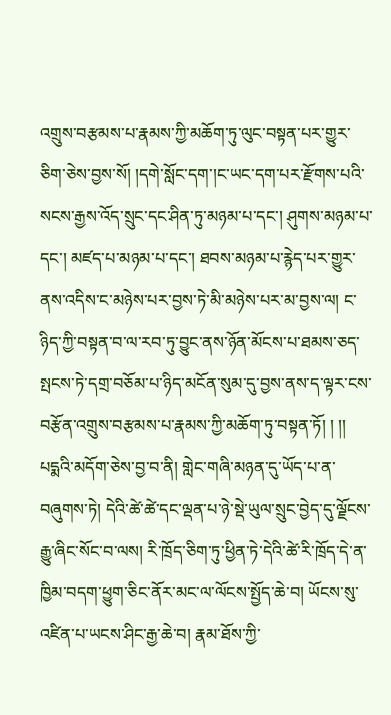འགྲུས་བརྩམས་པ་རྣམས་ཀྱི་མཆོག་ཏུ་ལུང་བསྟན་པར་གྱུར་ཅིག་ཅེས་བྱས་སོ། །དགེ་སློང་དག་།ང་ཡང་དག་པར་རྫོགས་པའི་སངས་རྒྱས་འོད་སྲུང་དང་ཤིན་ཏུ་མཉམ་པ་དང་། ཤུགས་མཉམ་པ་དང་། མཛད་པ་མཉམ་པ་དང་། ཐབས་མཉམ་པ་རྙེད་པར་གྱུར་ནས་འདིས་ང་མཉེས་པར་བྱས་ཏེ་མི་མཉེས་པར་མ་བྱས་ལ། ང་ཉིད་ཀྱི་བསྟན་བ་ལ་རབ་ཏུ་བྱུང་ནས་ཉོན་མོངས་པ་ཐམས་ཅད་སྤངས་ཏེ་དགྲ་བཅོམ་པ་ཉིད་མངོན་སུམ་དུ་བྱས་ནས་ད་ལྟར་ངས་བརྩོན་འགྲུས་བརྩམས་པ་རྣམས་ཀྱི་མཆོག་ཏུ་བསྟན་ཏོ། ། །། པདྨའི་མདོག་ཅེས་བྱ་བ་ནི། གླེང་གཞི་མཉན་དུ་ཡོད་པ་ན་བཞུགས་ཏེ། དེའི་ཚེ་ཚེ་དང་ལྡན་པ་ཉེ་སྡེ་ཡུལ་སྲུང་བྱེད་དུ་ལྗོངས་རྒྱུ་ཞིང་སོང་བ་ལས། རི་ཁྲོད་ཅིག་ཏུ་ཕྱིན་ཏེ་དེའི་ཚེ་རི་ཁྲོད་དེ་ན་ཁྱིམ་བདག་ཕྱུག་ཅིང་ནོར་མང་ལ་ལོངས་སྤྱོད་ཆེ་བ། ཡོངས་སུ་འཛིན་པ་ཡངས་ཤིང་རྒྱ་ཆེ་བ། རྣམ་ཐོས་ཀྱི་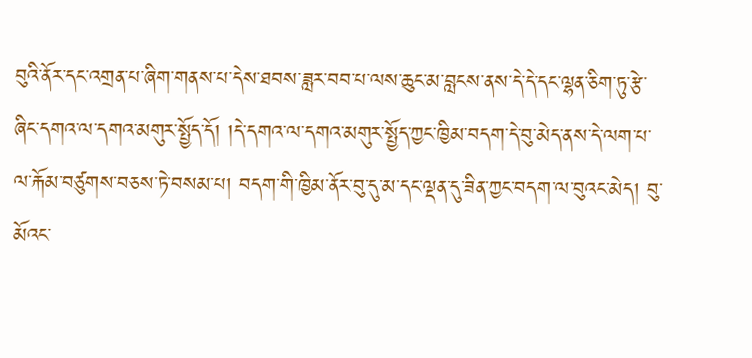བུའི་ནོར་དང་འགྲན་པ་ཞིག་གནས་པ་དེས་ཐབས་ཟླར་བབ་པ་ལས་ཆུང་མ་བླངས་ནས་དེ་དེ་དང་ལྷན་ཅིག་ཏུ་རྩེ་ཞིང་དགའ་ལ་དགའ་མགུར་སྤྱོད་དོ། །དེ་དགའ་ལ་དགའ་མགུར་སྤྱོད་ཀྱང་ཁྱིམ་བདག་དེ་བུ་མེད་ནས་དེ་ལག་པ་ལ་རྐོམ་བཙུགས་བཅས་ཏེ་བསམ་པ། བདག་གི་ཁྱིམ་ནོར་བུ་དུ་མ་དང་ལྡན་དུ་ཟིན་ཀྱང་བདག་ལ་བུའང་མེད། བུ་མོའང་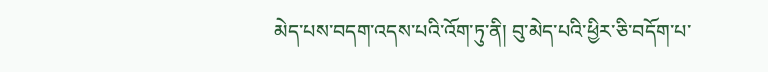མེད་པས་བདག་འདས་པའི་འོག་ཏུ་ནི། བུ་མེད་པའི་ཕྱིར་ཅི་བདོག་པ་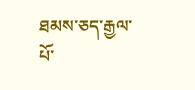ཐམས་ཅད་རྒྱལ་པོ་